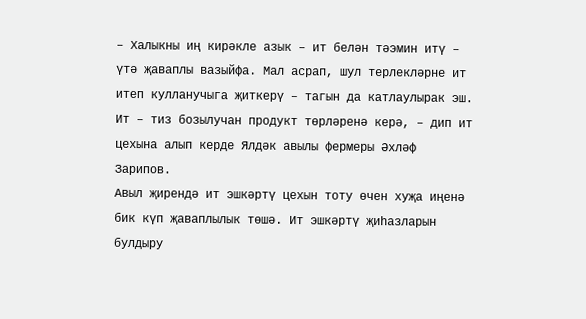– Халыкны иң кирәкле азык – ит белән тәэмин итү – үтә җаваплы вазыйфа. Мал асрап, шул терлекләрне ит итеп кулланучыга җиткерү – тагын да катлаулырак эш. Ит – тиз бозылучан продукт төрләренә керә, – дип ит цехына алып керде Ялдәк авылы фермеры Әхләф Зарипов.
Авыл җирендә ит эшкәртү цехын тоту өчен хуҗа иңенә бик күп җаваплылык төшә. Ит эшкәртү җиһазларын булдыру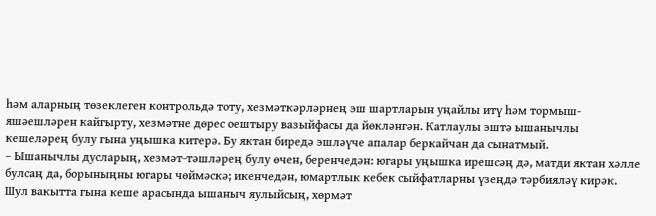һәм аларның төзеклеген контрольдә тоту, хезмәткәрләрнең эш шартларын уңайлы итү һәм тормыш-яшәешләрен кайгырту, хезмәтне дөрес оештыру вазыйфасы да йөкләнгән. Катлаулы эштә ышанычлы кешеләрең булу гына уңышка китерә. Бу яктан биредә эшләүче апалар беркайчан да сынатмый.
– Ышанычлы дусларың, хезмәт-тәшләрең булу өчен, беренчедән: югары уңышка ирешсәң дә, матди яктан хәлле булсаң да, борыныңны югары чөймәскә; икенчедән, юмартлык кебек сыйфатларны үзеңдә тәрбияләү кирәк. Шул вакытта гына кеше арасында ышаныч яулыйсың, хөрмәт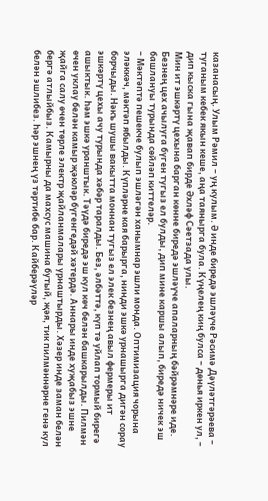казанасың. Улым Рәмил – уң кулым. Ә инде биредә эшләүче Рәсимә Дәүләтгәрәева – туганым кебек якын кеше, аңа таянырга була. Күңелең киң булса – дөнья иркен ул, – дип кыска гына җавап бирде Әхләф Сәетзада улы.
Мин ит эшкәртү цехына барган көнне биредә эшләүче апаларның бәйрәмнәре иде. Безнең цех ачылуга бүген тугыз ел булды, дип мине каршы алып, биредә ничек эш башлануы турында сөйләп киттеләр.
– Мәктәптә пешекче булып эшләгән ханымнар эшли монда. Оптимизация чорына эләккәч, мәктәп ябылды. Күпләрне кая барырга, нинди эшкә урнашырга дигән сорау борчыды. Нәкъ шушы вакытта моннан тугыз ел элек безнең авыл фермеры ит эшкәртү цехы ачу турында хәбәр таралды. Без, әлбәттә, күп тә уйлап тормый бирегә ашыктык. Һәм эшкә уранштык. Тәүдә биредә эш кул көч белән башкарылды. Пилмән өчен уклау белән камыр җәюләр бүгенгедәй хәтердә. Аннары инде хуҗабыз эшне җайга салу өчен төрле электр җайланмалары урнаштырды. Хәзер инде заман белән бергә атлыйбыз. Камырны да махсус машина бутый, җәя, тик пилмәннәрне генә кул белән эшлибез. Һәр эшнең үз тәртибе бар. Кайберәүләр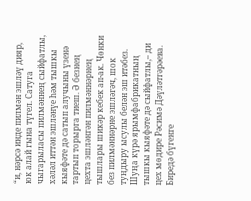“и, нәрсә инде пилмән эшләү дияр, юк алай гына түгел. Сатуга чыгарыласы пилмәннең сыйфатлы, хәләл иттән эшләнүе һәм тышкы кыяфәте дә сатып алучыны үзенә тартып торырга тиеш. Ә безнең цехта эшләнгән пилмәннәрнең тышлары шикәр кебек ап-ак. Чөнки без пилмәннәрне эшләгәч, шок туңдыру ысулы белән эш итәбез. Шуңа күрә ярымфабрикатның тышкы кыяфәте дә сыйфатлы,– ди цех мөдире Рәсимә Дәүләтгәрәева.
Биредә бүгенге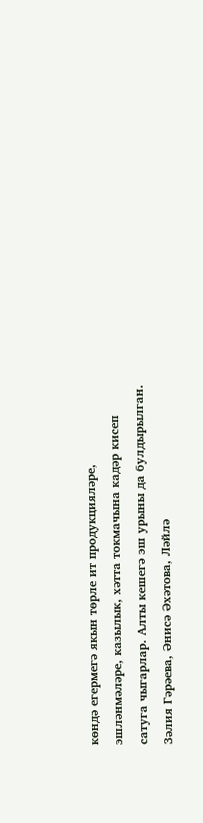көндә егермегә якын төрле ит продукцияләре, эшләнмәләре, казылык, хәтта токмачына кадәр кисеп сатуга чыгарлар. Алты кешегә эш урыны да булдырылган. Зәлия Гәрәева, Әнисә Әхәтова, Ләйлә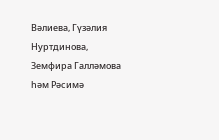Вәлиева, Гүзәлия Нуртдинова, Земфира Галләмова һәм Рәсимә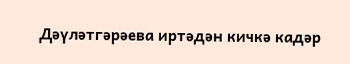Дәүләтгәрәева иртәдән кичкә кадәр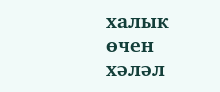халык өчен хәләл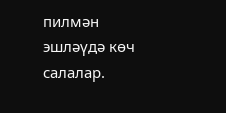пилмән эшләүдә көч салалар.